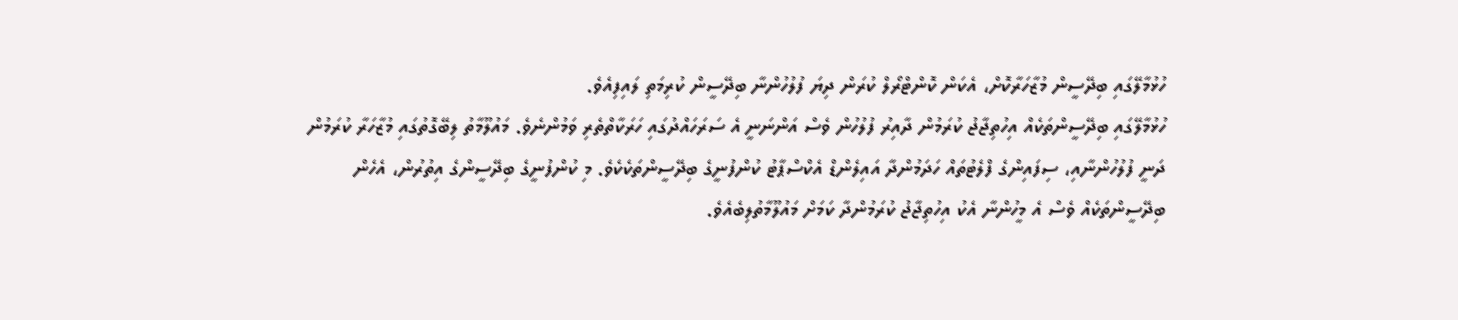ހުޅުމާލޭގައި ބިދޭސީން މުޒާހަރާކޮށް، އެކަން ކޮންޓްރޯލް ކުރަން ދިޔަ ފުލުހުންނާ ބިދޭސީން ކުރިމަތި ލައިފިއެވެ.
ހުޅުމާލޭގައި ބިދޭސީންތަކެއް އިހުތިޖާޖު ކުރަމުން ދާއިރު ފުލުހުން ވެސް އަންނަނީ އެ ސަރަހައްދުގައި ހަރަކާތްތެރި ވަމުންނެވެ. މައުލޫމާތު ލިބޭގޮތުގައި މުޒާހަރާ ކުރަމުން ދަނީ ފުލުހުންނާއި، ސިފައިންގެ ފްލެޓުތައް ހަދަމުންދާ އައިލެންޑް އެކްސްޕާޓު ކުންފުނީގެ ބިދޭސީންތަކެކެވެ. މި ކުންފުނީގެ ބިދޭސީންގެ އިތުރުން، އެހެން ބިދޭސީންތަކެއް ވެސް އެ މީހުންނާ އެކު އިހުތިޖާޖު ކުރަމުންދާ ކަމަށް މައުލޫމާތުލިބެއެވެ.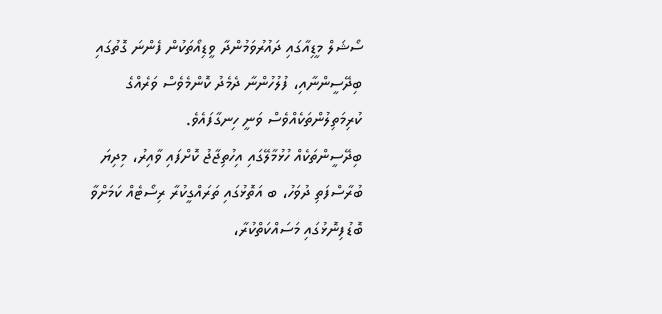ސޯޝަލް މީޑިއާގައި ދައުރުވަމުންދާ ވީޑިއޯތަކުން ފެންނަ ގޮތުގައި ބިދޭސީންނާއި، ފުލުހުންނާ ދެމެދު ކޮންމެވެސް ވަރެއްގެ ކުރިމަތިލުންތަކެއްވެސް ވަނީ ހިނގާފައެވެ.
ބިދޭސީންތަކެއް ހުޅުމާލޭގައި އިހުތިޖާޖު ކޮށްފައި ވާއިރު، މިދިޔަ ބުރާސްފަތި ދުވަހު، ބ އަތޮޅުގައި ތަރައްގީކުރާ ރިސޯޓެއް ކަމަށްވާ ބޮޑުފިނޮޅުގައި މަސައްކަތްކުރާ،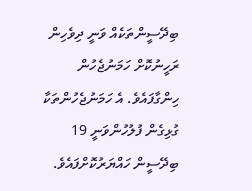ބިދޭސީންތަކެއް ވަނީ ދިވެހިން ރަހީނުކޮށް ހަމަނުޖެހުން ހިންގާފައެވެ. އެ ހަމަނުޖެހުންތަކާ ގުޅިގެން ފުލުހުންވަނީ 19 ބިދޭސީން ހައްޔަރުކޮށްފައެވެ.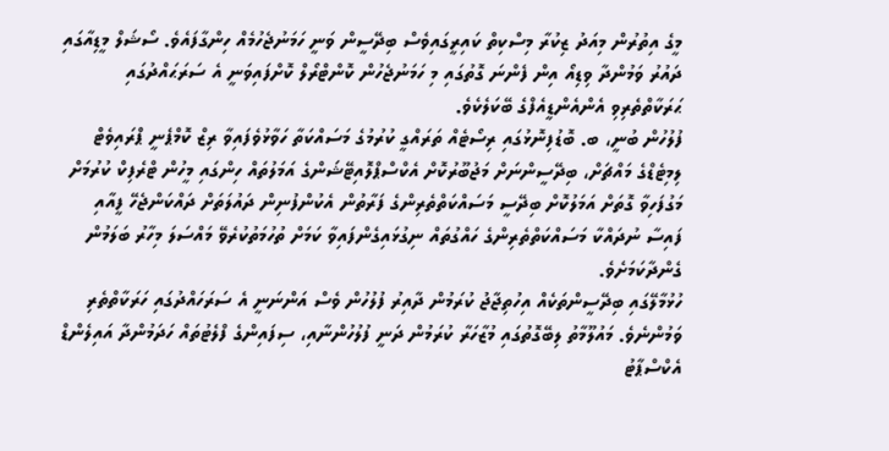މީގެ އިތުރުން މިއަދު ޒިކުރާ މިސްކިތް ކައިރީގައިވެސް ބިދޭސީން ވަނީ ހަމަނުޖެހުމެއް ހިންގާފައެވެ. ސޯޝަލް މީޑިއާގައި ދައުރު ވަމުންދާ ވިޑިއޯ އިން ފެންނަ ގޮތުގައި މި ހަމަނުޖެހުން ކޮންޓްރޯލް ކޮށްފައިވަނީ އެ ސަރަޙައްދުގައި ޙަރަކާތްތެރިވި އެންއެންޑީއެފްގެ ބޭކަލެކެވެ.
ފުލުހުން ބުނީ، ބ. ބޮޑުފިނޮޅުގައި ރިސޯޓެއް ތަރައްގީ ކުރުމުގެ މަސައްކަތާ ހަވާޅުވެފައިވާ ރިޒް ކޮމްޕެނީ ޕްރައިވެޓް ލިމިޓެޑްގެ މައްޗަށް، ބިދޭސީންނަށް މަޖުބޫރުކޮށް އެކްސްޕްލޮއިޓޭޝަންގެ އަމަލުތައް ހިންގައި މީހުން ޓްރެފިކް ކުރުމަށް މަގުފަހިވާ ގޮތަށް އަމަލުކޮށް ބިދޭސީ މަސައްކަތްތެރިންގެ ފަރާތުން އެކުންފުނިން ދައުލަތަށް ދައްކަންޖެހޭ ފީއާއި ފައިސާ ނުދައްކާ މަސައްކަތްތެރިންގެ ހައްގުތައް ނިގުޅައިގެންފައިވާ ކަމަށް ތުހުމަތުކުރެވޭ މައްސަލަ މިހާރު ބަލަމުން ގެންދާކަމަށެވެ.
ހުޅުމާލޭގައި ބިދޭސީންތަކެއް އިހުތިޖާޖު ކުރަމުން ދާއިރު ފުލުހުން ވެސް އަންނަނީ އެ ސަރަހައްދުގައި ހަރަކާތްތެރި ވަމުންނެވެ. މައުލޫމާތު ލިބޭގޮތުގައި މުޒާހަރާ ކުރަމުން ދަނީ ފުލުހުންނާއި، ސިފައިންގެ ފްލެޓުތައް ހަދަމުންދާ އައިލެންޑް އެކްސްޕާޓު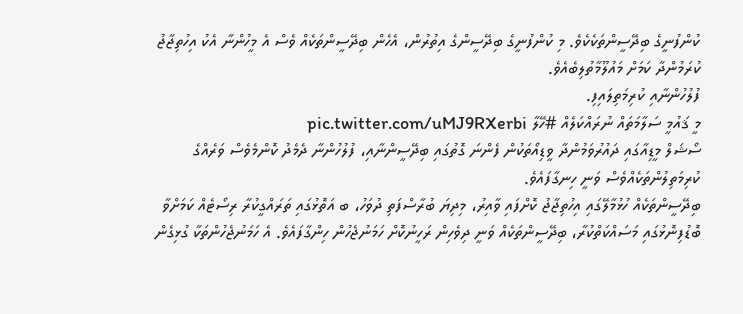ކުންފުނީގެ ބިދޭސީންތަކެކެވެ. މި ކުންފުނީގެ ބިދޭސީންގެ އިތުރުން، އެހެން ބިދޭސީންތަކެއް ވެސް އެ މީހުންނާ އެކު އިހުތިޖާޖު ކުރަމުންދާ ކަމަށް މައުލޫމާތުލިބެއެވެ.
ފުލުހުންނާއި ކުރިމަތިލައިފި.
މީ ޤައުމީ ސަލާމަތައް ނުރައްކަލެއް #ހޭލާ pic.twitter.com/uMJ9RXerbi
ސޯޝަލް މީޑިއާގައި ދައުރުވަމުންދާ ވީޑިއޯތަކުން ފެންނަ ގޮތުގައި ބިދޭސީންނާއި، ފުލުހުންނާ ދެމެދު ކޮންމެވެސް ވަރެއްގެ ކުރިމަތިލުންތަކެއްވެސް ވަނީ ހިނގާފައެވެ.
ބިދޭސީންތަކެއް ހުޅުމާލޭގައި އިހުތިޖާޖު ކޮށްފައި ވާއިރު، މިދިޔަ ބުރާސްފަތި ދުވަހު، ބ އަތޮޅުގައި ތަރައްގީކުރާ ރިސޯޓެއް ކަމަށްވާ ބޮޑުފިނޮޅުގައި މަސައްކަތްކުރާ، ބިދޭސީންތަކެއް ވަނީ ދިވެހިން ރަހީނުކޮށް ހަމަނުޖެހުން ހިންގާފައެވެ. އެ ހަމަނުޖެހުންތަކާ ގުޅިގެން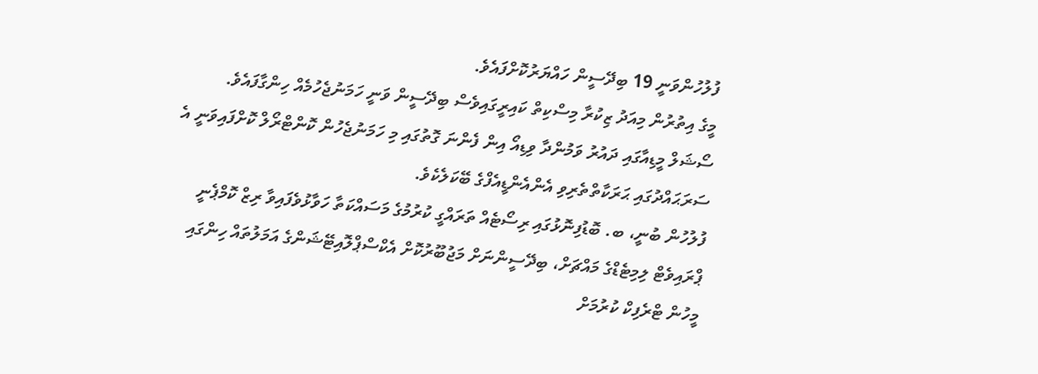ފުލުހުންވަނީ 19 ބިދޭސީން ހައްޔަރުކޮށްފައެވެ.
މީގެ އިތުރުން މިއަދު ޒިކުރާ މިސްކިތް ކައިރީގައިވެސް ބިދޭސީން ވަނީ ހަމަނުޖެހުމެއް ހިންގާފައެވެ. ސޯޝަލް މީޑިއާގައި ދައުރު ވަމުންދާ ވިޑިއޯ އިން ފެންނަ ގޮތުގައި މި ހަމަނުޖެހުން ކޮންޓްރޯލް ކޮށްފައިވަނީ އެ ސަރަޙައްދުގައި ޙަރަކާތްތެރިވި އެންއެންޑީއެފްގެ ބޭކަލެކެވެ.
ފުލުހުން ބުނީ، ބ. ބޮޑުފިނޮޅުގައި ރިސޯޓެއް ތަރައްގީ ކުރުމުގެ މަސައްކަތާ ހަވާޅުވެފައިވާ ރިޒް ކޮމްޕެނީ ޕްރައިވެޓް ލިމިޓެޑްގެ މައްޗަށް، ބިދޭސީންނަށް މަޖުބޫރުކޮށް އެކްސްޕްލޮއިޓޭޝަންގެ އަމަލުތައް ހިންގައި މީހުން ޓްރެފިކް ކުރުމަށް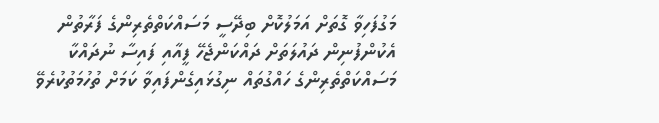މަގުފަހިވާ ގޮތަށް އަމަލުކޮށް ބިދޭސީ މަސައްކަތްތެރިންގެ ފަރާތުން އެކުންފުނިން ދައުލަތަށް ދައްކަންޖެހޭ ފީއާއި ފައިސާ ނުދައްކާ މަސައްކަތްތެރިންގެ ހައްގުތައް ނިގުޅައިގެންފައިވާ ކަމަށް ތުހުމަތުކުރެވޭ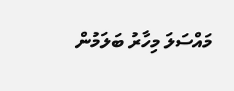މައްސަލަ މިހާރު ބަލަމުން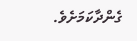ގެންދާކަމަށެވެ.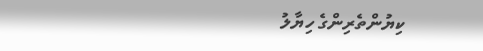ކިޔުންތެރިންގެ ހިޔާލު